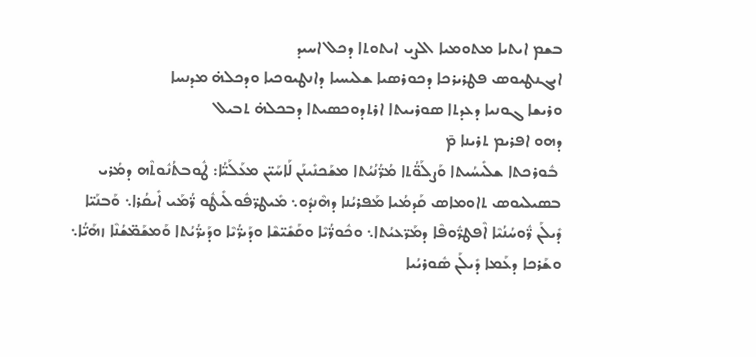ܒܫܡ ܐܝܬܝܐ ܡܬܘܡܝܐ ܐܠܨܝ ܐܝܬܘܬܐ ܕܟܠ ܐܚܝܕ
ܐܝܓܢܛܝܘܣ ܦܛܪܝܪܟܐ ܕܟܘܪܣܝܐ ܫܠܝܚܝܐ ܕܐܢܛܝܘܟܝܐ ܘܕܟܠܗ̇ ܡܕܢܚܐ
ܘܪܝܫܐ ܓܘܢܝܐ ܕܥܕܬܐ ܣܘܪܝܝܬܐ ܐܪܬܕܘܟܣܝܬܐ ܕܒܟܠܗ̇ ܬܒܝܠ
ܕܗܘ ܐܦܪܝܡ ܬܪܝܢܐ ܡ̄
 ܒܽܘܪܟܬܐ ܫܠܺܝܚܳܝܬܐ ܘܰܨܠܰܘ̈ܳܬܐ ܡܳܪ̈ܳܢܳܝܳܬܐ ܡܫܰܟܢܺܝܢܰܢ ܠܰܐܚܰܝ̈ܢ ܡܥܰܠܰܝ̈ܳܐ: ܛܽܘܒܬܳܢܽܘܬܶܗ ܕܡܳܪܝ ܒܣܝܠܝܘܣ ܬܐܘܡܐܣ ܩܰܕܡܳܝܐ ܡܰܦܪܝܳܢܐ ܕܗܶܢܕܽܘ܆ ܡܺܝܛܪ̈ܦܽܘܠܺܝܛܽܘ ܪ̈ܳܡܰܝ ܐܺܝܩܳܪܐ܆ ܘܰܒܢܰܝ̈ܐ ܕܺܝܠܰܢ ܪ̈ܽܘܚܳܢܳܝܶܐ ܐܶܦܛܪ̈ܽܘܦܶܐ ܕܡܰܪ̈ܥܝܳܬܐ܆ ܘܟܽܘܪ̈ܳܝܶܐ ܘܩܰܫܺܝ̈ܫܶܐ ܘܕܰܝܪ̈ܳܝܶܐ ܘܕܰܝܪ̈ܳܝܳܬܐ ܘܰܡܫܰܡ̈ܫܳܢܶܐ ܙܗܰܝ̈ܳܐ܆ ܘܫܰܪܟܐ ܕܥܰܡܐ ܕܺܝܠܰܢ ܣܽܘܪܝܳܝܐ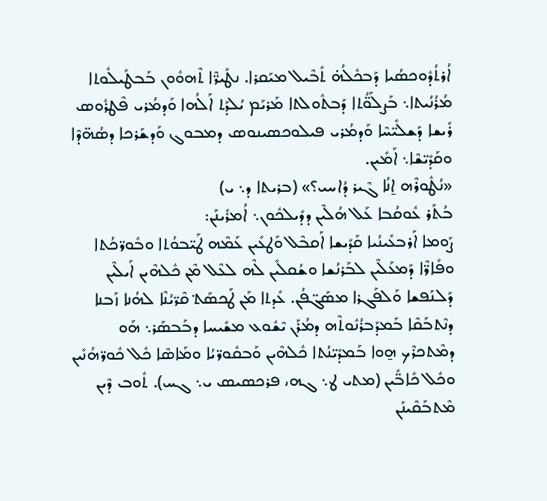ܐܳܪܬܳܕܽܘܟܣܳܝܐ ܕܰܒܟܽܠܳܗ̇ ܬܺܒܶܝܠ ܡܝܰܩܪܐ. ܢܛܺܝܪ̈ܶܐ ܬܶܗܘܽܘܢ ܒܰܒܛܺܝܠܽܘܬܐ ܡܳܪܳܢܳܝܬܐ܆ ܒܰܨܠܰܘ̈ܳܬܐ ܕܰܒܬܽܘܠܬܐ ܡܰܪܝܰܡ ܝܳܠܕܰܬ ܐܰܠܳܗܐ ܘܰܕܡܳܪܝ ܦܶܛܪܽܘܣ ܪܺܝܫܐ ܕܰܫܠܺܝ̈ܚܶܐ ܘܰܕܡܳܪܝ ܦܝܠܘܟܣܝܢܘܣ ܕܡܒܘܓ ܘܰܕܫܰܪܟܐ ܕܣܳܗ̈ܕܶܐ ܘܩܰܕܺܝ̈ܫܶܐ܆ ܐܰܡܺܝܢ.
«ܢܳܛܽܘܪܶܗ ܐ̱ܢܳܐ ܓܶܝܪ ܕܳܐܚܝ؟» (ܒܪܝܬܐ ܕ܆ ܝ)
ܒܳܬܰܪ ܥܽܘܩܳܒܐ ܥܰܠ ܗܳܠܶܝܢ ܕܕܺܝܠܟܽܘܢ܆ ܐܳܡܪܺܝܢܰܢ:
ܨܰܘܡܐ ܐܰܪܒܥܺܝܢܳܝܐ ܩܰܕܺܝܫܐ ܐܰܩܒܶܠ ܘܰܛܥܺܝܢ ܥܰܡܶܗ ܛܰܝ̈ܒܘܳܬܐ ܘܒܽܘܪ̈ܟܳܬܐ ܘܦܺܐܪ̈ܶܐ ܕܰܡܥܰܠܶܝܢ ܠܒܰܪܢܳܫܐ ܘܫܳܩܠܺܝܢ ܠܶܗ ܠܥܶܠ ܡܶܢ ܟܽܠܗܶܝܢ ܐܰܝܠܶܝܢ ܕܰܠܢܰܦܫܐ ܘܰܠܦܰܓܪܐ ܡܣܰܓ̈ܦܳܢ. ܥܺܕܬܐ ܡܰܢ ܛܰܟܣܰܬ݀ ܩܶܪ̈ܝܳܢܶܐ ܠܗܳܢܐ ܙܰܒܢܐ ܕܢܶܬܒܰܩܶܐ ܒܰܡܕܰܒܪܳܢܽܘܬܶܗ ܕܡܳܪܰܢ ܝܶܫܽܘܥ ܡܫܺܝܚܐ ܕܒܰܒܣܰܪ܆ ܗܰܘ ܕܡܶܬܟܪܶܟ ܗ̱ܘܐ ܒܰܡܕܺܝ̈ܢܳܬܐ ܟܽܠܗܶܝܢ ܘܰܒܩܽܘܪ̈ܝܳܐ ܘܡܰܐܣܶܐ ܟܽܠ ܟܽܘܪ̈ܗܳܢܺܝܢ ܘܟܽܠ ܟܺܐܒ̈ܺܝܢ (ܡܬܝ ܛ܆ ܓܗ، ܦܪܟܣܝܣ ܝ܆ ܓܚ). ܬܽܘܒ ܕܶܝܢ ܡܶܬܒܰܩܶܝܢܰܢ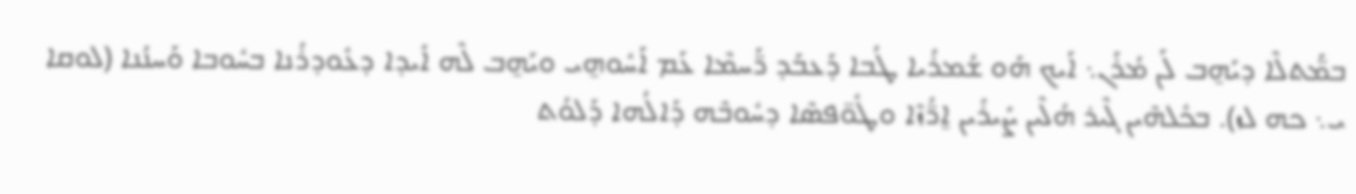ܒܡ̈ܰܬܠܶܐ ܕܝܰܗ̱ܒ ܠܰܢ ܡܳܪܰܢ܆ ܐܰܝܟ ܗܰܘ ܫܳܡܪܳܝܐ ܛܳܒܐ ܕܰܥܒܰܕ ܪ̈ܰܚܡܶܐ ܥܰܡ ܐܰܚܽܘܗ̱ܝ ܘܝܰܗ̱ܒ ܠܶܗ ܐܺܝܕܐ ܕܥܽܘܕܪܳܢܐ ܒܚܽܘܒܐ ܘܰܚܢܳܢܐ (ܠܘܩܐ ܝ܆ ܟܗ ܠܙ). ܒܟܽܠܗܶܝܢ ܓܶܝܪ ܗܳܠܶܝܢ ܨܺܝܪܺܝܢ ܐ̱ܪ̈ܳܙܶܐ ܘܛܽܘ̈ܦܣܶܐ ܕܚܽܘܒܶܗ ܕܰܐܠܳܗܐ ܕܰܠܘܳܬ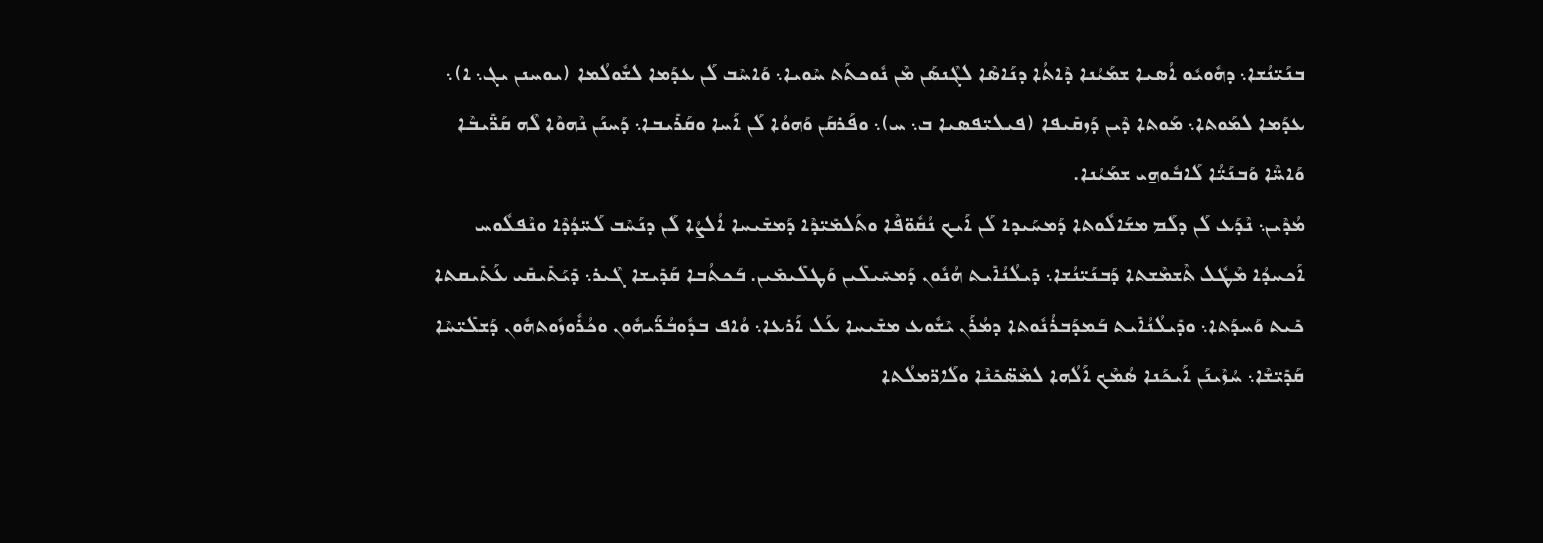ܒܢܰܝ̈ܢܳܫܐ܆ ܕܗܽܘܝܽܘ ܐܳܣܝܐ ܫܡܰܝܳܢܐ ܕܶܐܬܳܐ ܕܢܰܐܣܶܐ ܠܓܶܢܣܰܢ ܡܶܢ ܢܽܘܟܬܰܬ ܚܶܘܝܐ܆ ܘܰܐܚܶܒ ܠܰܢ ܥܕܰܡܐ ܠܫܽܘܠܳܡܐ (ܝܘܚܢܢ ܝܓ܆ ܐ)܆ ܥܕܰܡܐ ܠܡܰܘܬܐ܆ ܡܰܘܬܐ ܕܶܝܢ ܕܰܙܩܺܝܦܐ (ܦܝܠܝ̈ܦܣܝܐ ܒ܆ ܚ)܆ ܘܦܰܪܩܰܢ ܘܰܗܘܳܐ ܠܰܢ ܐܰܚܐ ܘܩܰܪܺܝܒܐ܆ ܕܰܚܢܰܢ ܢܶܗܘܶܐ ܠܶܗ ܩܰܪ̈ܺܝܒܶܐ ܘܰܐܚ̈ܶܐ ܘܰܒܢܰܝ̈ܳܐ ܠܰܐܒܽܘܗ̱ܝ ܫܡܰܝܳܢܐ.
ܡܳܕܶܝܢ܆ ܢܶܕܰܥ ܠܰܢ ܕܠܰܡ ܡܫܰܐܠܽܘܬܐ ܕܰܡܚܰܝܕܐ ܠܰܢ ܐܰܝܟ ܢܳܩܽܘ̈ܦܶܐ ܘܬܰܠܡܺܝ̈ܕܶܐ ܕܰܡܫܺܝܚܐ ܐܳܠܨܳܐ ܠܰܢ ܕܢܰܚܶܒ ܠܰܚ̈ܕܳܕܶܐ ܘܢܶܦܠܽܘܚ ܐܰܟܚܕܳܐ ܡܶܛܽܠ ܬܶܫܡܶܫܬܐ ܕܰܒܢܰܝ̈ܢܳܫܐ܆ ܕܺܝܠܳܢܳܐܺܝܬ ܗܳܢܽܘܢ ܕܰܡܚܺܝܠܺܝܢ ܘܰܛܠܺܝܡܺܝܢ. ܒܰܟܬܳܒܐ ܩܰܕܺܝܫܐ ܓܶܝܪ܆ ܕܺܝܰܬܺܝܩܺܝ ܥܰܬܺܝܩܬܐ ܟܺܝܬ ܘܰܚܕܰܬܐ܆ ܘܕܺܝܠܳܢܳܐܺܝܬ ܒܰܡܕܰܒܪܳܢܽܘܬܐ ܕܡܳܪܰܢ ܝܶܫܽܘܥ ܡܫܺܝܚܐ ܥܰܠ ܐܰܪܥܐ܆ ܘܳܐܦ ܒܕܽܘܒܳܪ̈ܰܝܗܽܘܢ ܘܟܳܪܽܘܙܽܘܬܗܽܘܢ ܕܰܫܠܺܝ̈ܚܶܐ ܩܰܕܺܝ̈ܫܶܐ܆ ܚܳܙܶܝܢܰܢ ܐܰܝܟܰܢܐ ܣܳܡܶܟ ܐܰܠܳܗܐ ܠܡܶܣ̈ܟܺܢܶܐ ܘܠܰܐܪ̈ܡܠܳܬܐ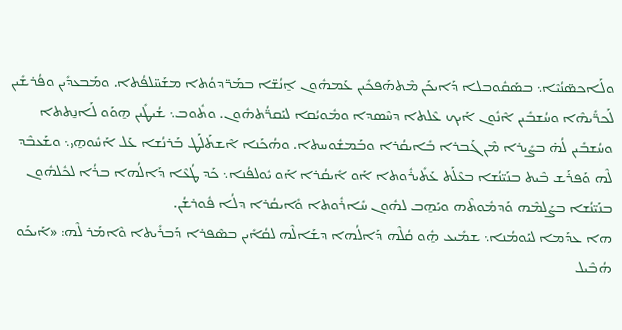ܘܠܰܐܟܣ̈ܢܳܝܶܐ܆ ܒܣܰܩܽܘܒܠܐ ܕܰܐܝܟܰܢ ܡܶܬܗܰܦܟܺܝܢ ܥܰܡܗܽܘܢ ܐ̱ܢܳܫ̈ܐ ܒܡܰܪ̈ܕܘܳܬܐ ܡܫܰܚ̈ܠܦܳܬܐ. ܘܡܰܒܥܕܺܝܢ ܘܦܳܪܫܺܝܢ ܠܰܟܪ̈ܺܝܗܶܐ ܘܚܳܫܒܺܝܢ ܐܶܢܽܘܢ ܐܰܝܟ ܥܶܠܬܐ ܕܚܶܣܕܐ ܘܡܽܘܝܳܩܐ ܠܝܰܩܪ̈ܳܬܗܽܘܢ. ܘܬܽܘܒ܆ ܫܳܝܛܺܝܢ ܗ̱ܘܰܘ ܠܰܐܢ̱ܬܬܐ ܘܚܳܫܒܺܝܢ ܠܳܗ̇ ܒܨܺܝܪܐ ܡܶܢ ܓܰܒܪܐ ܒܺܐܝܩܳܪܐ ܘܒܰܡܫܽܘܚܬܐ. ܘܗܳܟܰܢܐ ܐܶܫܬܰܠܰܛ ܒܰܪܢܳܫܐ ܥܰܠ ܐܰܚܽܘܗ̱ܝ܆ ܘܫܰܥܒܶܕ ܠܶܗ ܘܰܦܪܰܫ ܒܶܝܬ ܒܢܰܝ̈ܢܳܫܐ ܒܥܶܠܰܬ ܥܰܬܺܝܪܽܘܬܐ ܐܰܘ ܐܺܝܩܳܪܐ ܐܰܘ ܝܽܘܠܦܳܢܐ܆ ܟܰܕ ܛܳܥܶܐ ܕܰܐܠܳܗܐ ܒܪܳܐ ܠܟܽܠܗܽܘܢ ܒܢܰܝ̈ܢܳܫܐ ܒܨܰܠܡܶܗ ܘܰܕܡܽܘܬܶܗ ܘܝܰܗ̱ܒ ܠܗܽܘܢ ܚܺܐܪܽܘܬܐ ܘܺܐܝܩܳܪܐ ܕܠܳܐ ܦܽܘܪܫܳܢ.
ܗܐ ܥܕܰܡܐ ܠܝܰܘܡܳܢܐ܆ ܫܡܺܝܥ ܗ̱ܽܘ ܩܳܠܶܗ ܕܰܐܠܳܗܐ ܕܫܰܐܠܶܗ ܠܩܳܐܺܝܢ ܒܣܶܦܪܐ ܕܰܒܪܺܝܬܐ ܘܶܐܡܰܪ ܠܶܗ: «ܐܰܝܟܰܘ ܗܳܒܶܝܠ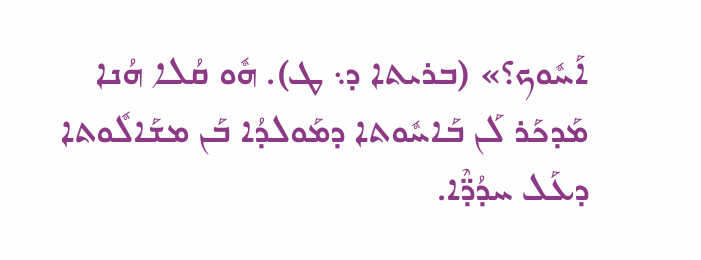ܐܰܚܽܘܟ؟» (ܒܪܝܬܐ ܕ܆ ܛ). ܗܽܘ ܩܳܠܐ ܗܳܢܐ ܡܰܕܟܰܪ ܠܰܢ ܒܰܐܚܽܘܬܐ ܕܡܰܘܠܕܳܐ ܒܰܢ ܡܫܰܐܠܽܘܬܐ ܕܥܰܠ ܚܕܳܕ̈ܶܐ.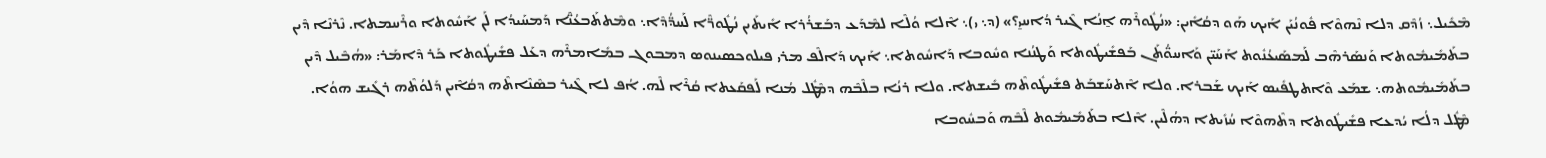ܡܶܟܺܝܠ܆ ܙܳܕܶܩ ܕܠܐ ܢܶܗܘܶܐ ܦܽܘܢܳܝܰܢ ܐܰܝܟ ܗܰܘ ܕܩܳܐܺܝܢ: «ܢܳܛܽܘܪܶܗ ܐ̱ܢܳܐ ܓܶܝܪ ܕܳܐܚܝ̱؟» (ܕ܆ ܝ)܆ ܐܶܠܐ ܘܳܠܶܐ ܠܡܶܕܰܥ ܕܒܰܫܪܳܪܐ ܐܺܝܬܰܝܢ ܢܳܛܽܘܪ̈ܶܐ ܠܰܚܕ̈ܳܕܶܐ܆ ܘܡܶܬܬܰܒܥܳܢ̈ܶܐ ܕܰܡܚܰܝܕܳܐ ܠܰܢ ܐܰܚܽܘܬܐ ܘܪܶܚܡܬܐ. ܢܶܪܢܶܐ ܕܶܝܢ ܒܬܰܡܺܝܡܽܘܬܐ ܘܰܢܣܰܪܗܶܒ ܠܰܡܣܰܝܥܳܢܽܘܬ ܐܰܚܰܝ̈ܢ ܘܰܐܚܘ̈ܳܬܰܢ ܒܰܦܫܺܝܛܽܘܬܐ ܘܰܛܢܳܢܐ ܘܚܽܘܒܐ ܕܰܐܚܽܘܬܐ܆ ܐܰܝܟ ܕܰܐܠܶܦ ܡܪܝ ܦܝܠܘܟܣܝܢܘܣ ܕܡܒܘܓ ܒܡܺܐܡܪܶܗ ܕܥܰܠ ܦܫܺܝܛܽܘܬܐ ܟܰܪ ܕܶܐܡܰܪ: «ܗܳܒܶܝܠ ܕܶܝܢ ܒܬܰܡܺܝܡܽܘܬܗ܆ ܫܡܰܥ ܘܶܐܬܛܦܺܝܣ ܐܰܝܟ ܫܰܒܪܐ. ܘܠܐ ܐܶܬܚܰܫܒܰܬ ܦܫܺܝܛܽܘܬܶܗ ܒܺܝܫܬܐ. ܘܠܐ ܪܢܳܐ ܒܠܶܒܶܗ ܕܡܶܛܽܠ ܡܳܢܐ ܠܰܦܩܰܥܬܐ ܩܳܪܶܐ ܠܶܗ. ܐܳܦ ܠܐ ܓܶܝܪ ܒܣܶܢܶܐܬܶܗ ܕܩܳܐܶܝܢ ܕܰܠܘܳܬܶܗ ܪܓܺܝܫ ܗܘܳܐ. ܡܶܛܽܠ ܕܠܳܐ ܝܳܕܥܐ ܦܫܺܝܛܽܘܬܐ ܕܬܶܗܘܶܐ ܚܳܙܺܝܬܐ ܕܗܳܠܶܝܢ. ܐܶܠܐ ܒܬܰܡܺܝܡܽܘܬ ܠܶܒܶܗ ܘܰܒܚܽܘܒܐ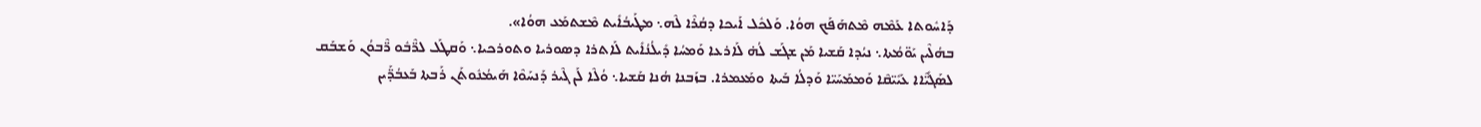ܕܰܐܚܽܘܬܐ ܥܰܡܶܗ ܡܶܬܗܰܦܰܟ ܗܘܳܐ. ܘܰܠܟܽܠ ܐܰܝܟܐ ܕܩܳܪܶܐ ܠܶܗ܆ ܡܛܰܝܒܳܐܺܝܬ ܡܶܫܬܡܰܥ ܗܘܳܐ».
ܒܗܳܠܶܝܢ ܝܰܘ̈ܡܳܬܐ܆ ܢܝܳܕܐ ܩܰܫܝܐ ܡܰܢ ܫܓܰܫ ܠܳܗ̇ ܠܰܐܪܥܐ ܘܰܡܚܳܐ ܕܺܝܠܳܢܳܐܺܝܬ ܠܰܐܬܪܐ ܕܣܘܪܝܐ ܘܬܘܪܟܝܐ܆ ܘܰܩܛܰܠ ܠܪ̈ܶܒܽܘ ܪ̈ܶܒܘܳܢ ܘܰܫܒܰܩ ܠܣܰܓܺܝ̈ܶܐܐ ܥܰܝܺܝ̈ܩܶܐ ܘܰܡܡܰܚܰܝ̈ܐ ܘܰܕܠܳܐ ܒܰܝܬܐ ܘܡܰܥܡܪܐ. ܒܙܰܒܢܐ ܗܳܢܐ ܩܰܫܝܐ܆ ܘܳܠܶܐ ܠܰܢ ܓܶܝܪ ܕܰܢܚܰܘܶܐ ܗܰܝܡܳܢܽܘܬܰܢ ܪܰܒܬܐ ܒܰܥܒܳܕ̈ܰܝܢ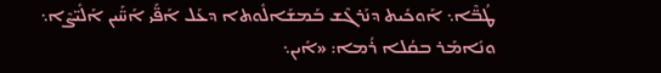ܛܳܒ̈ܶܐ܆ ܐܰܘܟܺܝܬ ܕܢܰܪܓܶܫ ܒܰܡܫܰܐܠܽܘܬܐ ܕܥܰܠ ܐܰܦ̈ܰܝ ܐܰܚ̈ܰܝܢ ܐܰܠܺܝ̈ܨܶܐ܆ ܘܢܺܐܡܰܪ ܒܩܳܠܐ ܪܳܡܐ: «ܐܺܝܢ܆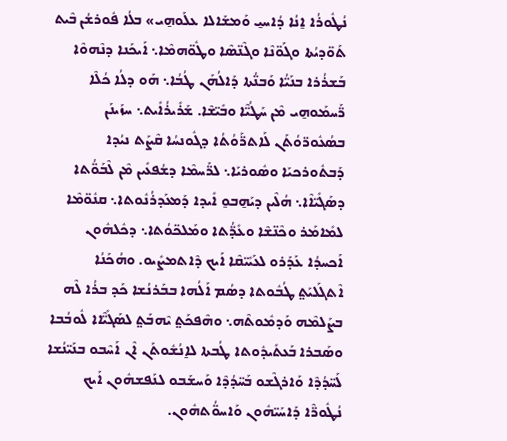ܢܳܛܽܘܪܳܐ ܐ̱ܢܳܐ ܕܳܐܚܝ̱ ܘܰܡܫܰܐܠܐ ܥܠܰܘܗ̱ܝ» ܒܠܳܐ ܦܽܘܪܫܳܢ ܒܶܝܬ ܬܰܘ̈ܕܝܳܬܐ ܘܓܰܘ̈ܢܶܐ ܘܓܶܢ̈ܣܶܐ ܘܛܽܘ̈ܗܡܶܐ܆ ܐܰܝܟܰܢܐ ܕܢܶܗܘܶܐ ܒܰܫܪܳܪܐ ܒܢܰܝ̈ܳܐ ܘܰܒܢ̈ܳܬܐ ܕܰܐܠܳܗܰܢ ܛܳܒܳܐ܆ ܗܰܘ ܕܠܳܐ ܟܳܠܶܐ ܪ̈ܰܚܡܰܘܗ̱ܝ ܡܶܢ ܚܰܛܳܝ̈ܶܐ ܘܒܺܝ̈ܫܶܐ. ܫܰܪܺܝܪܳܐܺܝܬ܆ ܚܙܰܝܢܰܢ ܒܣܳܥܽܘܪ̈ܘܳܬܰܢ ܠܰܐܬܪ̈ܰܘܳܬܳܐ ܕܓܽܘܢܚܳܐ ܩܶܨܰܬ ܢܝܳܕܐ ܕܰܒܬܽܘܪܟܝܰܐ ܘܣܽܘܪܝܰܐ܆ ܠܪ̈ܰܚܡܶܐ ܕܫܳܦܥܺܝܢ ܡܶܢ ܠܶܒܰܘ̈ܳܬܐ ܕܣܰܓܺܝ̈ܐܶܐ܆ ܗܳܠܶܝܢ ܕܝܰܗ̱ܒܘ̱ ܐܺܝܕܐ ܕܰܡܥܰܕܪܳܢܽܘܬܐ܆ ܩܢܽܘ̈ܡܶܐ ܠܡܺܐܡܰܪ ܘܟܶܢ̈ܫܶܐ ܘܥܺܕ̈ܳܬܐ ܘܡܰܠܟ̈ܘܳܬܐ܆ ܕܟܽܠܗܽܘܢ ܐܰܟܚܕܳܐ ܥܰܕܰܪܘ ܠܥܰܝܺܝ̈ܩܶܐ ܐܰܝܟ ܕܶܐܬܡܨܺܝܘ. ܘܗܳܟܰܢܳܐ ܐܶܬܓܰܠܝܰܬ݀ ܛܳܒܽܘܬܐ ܕܣܳܡ ܐܰܠܳܗܐ ܒܒܰܪܢܳܫܐ ܟܰܕ ܒܪܳܐ ܠܶܗ ܒܨܰܠܡܶܗ ܘܰܕܡܽܘܬܶܗ܆ ܘܗܶܦܟܰܬ݀ ܝܶܗܒܰܬ݀ ܠܣܰܓܺܝ̈ܶܐܐ ܠܽܘܒܳܒܐ ܘܣܰܒܪܐ ܒܰܥܬܺܝܕܽܘܬܐ ܛܳܒܬܐ ܠܐ̱ܢܳܫܽܘܬܰܢ ܐܶܢ ܐܰܚܶܒܘ ܒܢܰܝ̈ܢܳܫܐ ܠܰܚ̈ܕܳܕܶܐ ܘܰܐܪܓܶܫܘ ܒܰܚ̈ܕܳܕܶܐ ܘܰܚܫܰܒܘ ܠܢܰܦܫܗܽܘܢ ܐܰܝܟ ܢܳܛܽܘܪ̈ܶܐ ܕܰܐܚܰܝ̈ܗܽܘܢ ܘܰܐܚܘ̈ܳܬܗܽܘܢ.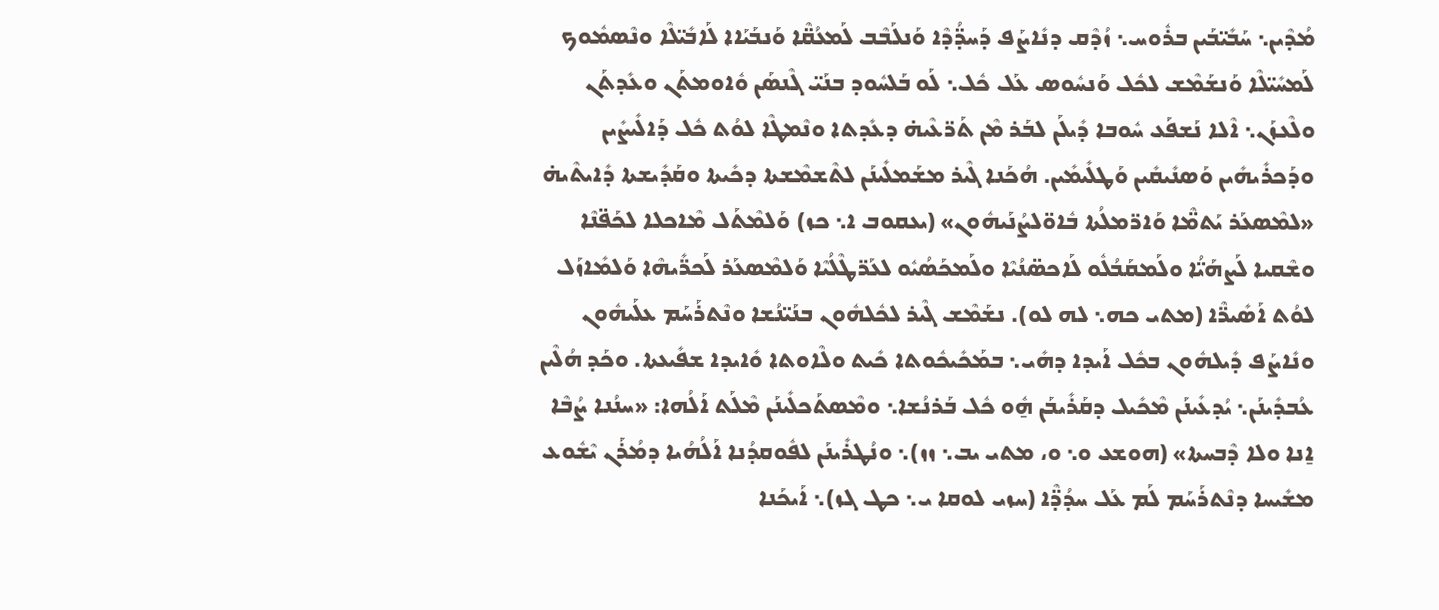ܡܳܕܶܝܢ܆ ܚܰܒܺܝ̈ܒܰܝܢ ܒܪܽܘܚ܆ ܙܳܕܶܩ ܕܢܺܐܨܰܦ ܕܰܚܕ̈ܳܕܶܐ ܘܰܢܠܰܒܶܒ ܠܰܡܥܳܩ̈ܶܐ ܘܰܢܒܰܝܰܐܐ ܠܰܐܒܺܝ̈ܠܶܐ ܘܢܶܣܡܽܘܟ ܠܰܡܚܺܝ̈ܠܶܐ ܘܰܢܫܰܡܶܫ ܠܟܽܠ ܘܰܢܚܽܘܣ ܥܰܠ ܟܽܠ܆ ܠܰܘ ܒܰܠܚܽܘܕ ܒܢܰܝ̈ ܓܶܢܣܰܢ ܘܽܐܘܡܬܰܢ ܘܥܺܕܬܰܢ ܘܠܶܥܙܰܢ܆ ܐܶܠܐ ܢܰܫܦܰܥ ܚܽܘܒܐ ܕܺܝܠܰܢ ܠܒܰܪ ܡܶܢ ܬܰܪ̈ܥܶܝܗ̇ ܕܥܺܕܬܐ ܘܢܶܡܛܶܐ ܠܘܳܬ ܟܽܠ ܕܰܐܠܺܝܨܺܝܢ ܘܕܰܟܪܺܝܗܺܝܢ ܘܰܣܢܺܝܩܺܝܢ ܘܰܛܠܺܝܡܺܝܢ. ܗܳܟܰܢܐ ܓܶܝܪ ܡܫܰܡܠܺܝܢܰܢ ܠܬܶܫܡܶܫܬܐ ܕܟܺܝܬܐ ܘܩܰܕܺܝܫܬܐ ܕܺܐܝܬܶܝܗ̇ «ܠܡܶܣܥܰܪ ܝܰܬܡ̈ܶܐ ܘܰܐܪ̈ܡܠܳܬܐ ܒܽܐܘ̈ܠܨܳܢܰܝܗܽܘܢ» (ܝܥܩܘܒ ܐ܆ ܟܙ) ܘܰܠܡܶܬܰܠ ܡܶܐܟܠܐ ܠܟܰܦ̈ܢܶܐ ܘܫܶܩܝܐ ܠܰܨܗܰܝ̈ܳܐ ܘܠܰܡܩܰܒܳܠܽܘ ܠܰܐܟܣ̈ܢܳܝܶܐ ܘܠܰܡܟܰܣܳܝܽܘ ܠܥܰܪ̈ܛܶܠܳܝܶܐ ܘܰܠܡܶܣܥܰܪ ܠܰܟܪ̈ܺܝܗܶܐ ܘܰܠܡܺܐܙܰܠ ܠܘܳܬ ܐܰܣܺܝܪ̈ܶܐ (ܡܬܝ ܟܗ܆ ܠܗ ܠܘ). ܢܫܰܡܶܫ ܓܶܝܪ ܠܟܽܠܗܽܘܢ ܒܢܰܝ̈ܢܳܫܐ ܘܢܶܬܪܰܚܰܡ ܥܠܰܝܗܽܘܢ ܘܢܺܐܨܰܦ ܕܺܝܠܗܽܘܢ ܒܟܽܠ ܐܰܝܕܐ ܕܗܺܝ܆ ܒܡܰܟܺܝܟܽܘܬܐ ܟܺܝܬ ܘܠܶܐܘܬܐ ܘܺܐܝܕܐ ܫܦܺܝܥܬܐ. ܘܟܰܕ ܗܳܠܶܝܢ ܥܳܒܕܺܝܢܰܢ܆ ܝܳܕܥܺܝܢܰܢ ܡܶܟܺܝܠ ܕܩܰܪܺܝܒܰܢ ܗ̱ܽܘ ܟܽܠ ܒܰܪܢܳܫܐ܆ ܘܡܶܣܬܰܟܠܺܝܢܰܢ ܡܶܠܰܬ ܐܰܠܳܗܐ: «ܚܢܳܢܐ ܨܳܒܶܐ ܐ̱ܢܐ ܘܠܐ ܕܶܒܚܬܐ» (ܗܘܫܥ ܘ܆ ܘ، ܡܬܝ ܝܒ܆ ܙܙ)܆ ܘܢܳܛܪܺܝܢܰܢ ܠܦܽܘܩܕܳܢܐ ܐܰܠܳܗܳܝܐ ܕܡܳܪܰܢ ܝܶܫܽܘܥ ܡܫܺܝܚܐ ܕܢܶܬܪܰܚܰܡ ܠܰܡ ܥܰܠ ܚܕܳܕ̈ܶܐ (ܚܙܝ ܠܘܩܐ ܝ܆ ܟܛ ܓܙ)܆ ܐܰܝܟܰܢܐ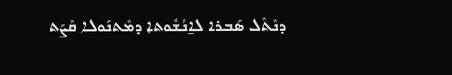ܕܢܶܬܶܠ ܣܰܒܪܐ ܠܐ̱ܢܳܫܽܘܬܐ ܕܡܶܬܢܰܘܠܐ ܩܶܨܰܬ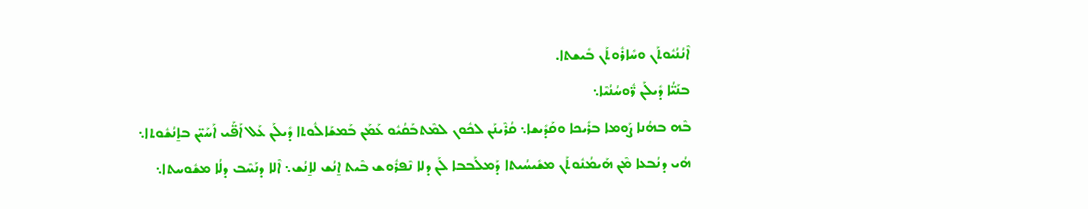ܐܶܢܳܢܳܝܽܘܬܰܢ ܘܚܺܐܪܽܘܬܰܢ ܒܺܝܫܬܐ.
ܒܢܰܝ̈ܳܐ ܕܺܝܠܰܢ ܪ̈ܽܘܚܳܢܳܝܶܐ܆
ܒܶܗ ܒܗܳܢܐ ܨܰܘܡܐ ܒܪܺܝܟܐ ܘܩܰܕܺܝܫܐ܆ ܩܳܪܶܝܢܰܢ ܠܟܽܘܢ ܠܡܶܬܒܰܩܳܝܽܘ ܥܰܡܰܢ ܒܰܡܫܰܐܠܽܘܬܐ ܕܺܝܠܰܢ ܥܰܠ ܐܰܦ̈ܰܝ ܐܰܚܰܝ̈ܢ ܒܐ̱ܢܳܫܽܘܬܐ܆ ܗܳܝ ܕܢܳܒܥܐ ܡܶܢ ܗܰܝܡܳܢܽܘܬܰܢ ܡܫܺܝܚܳܝܬܐ ܕܰܡܠܰܒܒܐ ܠܰܢ ܕܠܐ ܢܶܦܪܽܘܫ ܒܶܝܬ ܐ̱ܢܳܫ ܠܐ̱ܢܳܫ܆ ܐܶܠܐ ܕܢܰܚܶܒ ܕܠܳܐ ܡܫܽܘܚܬܐ܆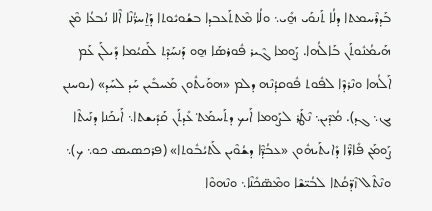ܒܰܕܪܶܚܡܬܐ ܕܠܳܐ ܬܰܢܘܰܝ ܗ̱ܺܝ܆ ܘܠܳܐ ܡܶܬܬܰܥܒܕܐ ܒܫܳܘܝܽܘܬܐ ܕܰܐ̱ܚܪ̈ܳܢܶܐ ܐܶܠܐ ܢܳܒܥܳܐ ܡܶܢ ܗܰܝܡܳܢܽܘܬܰܢ ܒܰܐܠܳܗܐ. ܨܰܘܡܐ ܓܶܝܪ ܦܽܘܪܣܰܐ ܗ̱ܘ ܕܰܢܚܰܕܶܬ ܠܰܩܝܳܡܐ ܕܺܝܠܰܢ ܥܰܡ ܐܰܠܳܗܐ ܘܢܶܪܕܶܐ ܠܦܽܘܬ ܦܽܘܩܕܳܢܶܗ ܕܠܡ «ܗܘܰܝܬܽܘܢ ܡܰܚܒܺܝܢ ܚܰܕ ܠܚܰܕ» (ܝܘܚܢܢ ܝܓ܆ ܓܕ). ܡܳܕܶܝܢ܆ ܢܶܛܰܪ ܠܨܰܘܡܐ ܐܰܝܟ ܕܬܰܚܡܰܬ݀ ܥܺܕܬܰܢ ܩܰܕܺܝܫܬܐ܆ ܐܰܝܟܰܢܐ ܕܢܰܝܬܶܐ ܨܰܘܡܰܢ ܦܺܐܪ̈ܶܐ ܕܺܐܝܬܰܝܗܽܘܢ «ܥܒܳܕ̈ܶܐ ܕܫܳܘܶܝܢ ܠܰܬܝܳܒܽܘܬܐ» (ܦܪܟܣܝܣ ܟܘ܆ ܟ)܆ ܘܢܶܬܶܠ ܙܶܕ̈ܩܳܬܐ ܠܒܳܝ̈ܫܶܐ ܘܡܶܣ̈ܟܺܢܶܐ܆ ܘܢܶܗܘܶܐ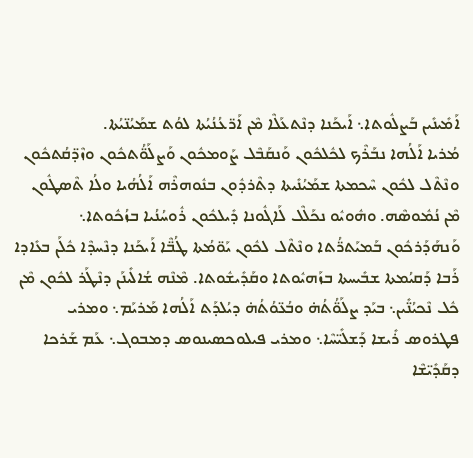ܐܰܡܺܝܢܺܝܢ ܒܰܨܠܽܘܬܐ܆ ܐܰܝܟܰܢܐ ܕܢܶܬܥܰܠܶܐ ܡܶܢ ܐܰܪ̈ܥܳܢܳܝܳܬܐ ܠܘܳܬ ܫܡܰܝܳܢ̈ܝܳܬܐ.
ܡܳܪܝܐ ܐܰܠܳܗܐ ܢܒܰܪܶܟ ܠܟܽܠܟܽܘܢ ܘܰܢܩܰܒܶܠ ܨܰܘܡܟܽܘܢ ܘܰܨܠܰܘ̈ܳܬܟܽܘܢ ܘܙܶܕ̈ܩܳܬܟܽܘܢ ܘܢܶܬܶܠ ܠܟܽܘܢ ܚܶܟܡܬܐ ܫܡܰܝܳܢܺܝܬܐ ܕܬܶܪܕܽܘܢ ܒܢܽܘܗܪܶܗ ܐܰܠܳܗܳܝܐ ܘܠܳܐ ܬܶܣܛܽܘܢ ܡܶܢ ܢܳܡܽܘܣܶܗ. ܘܗܽܘܝܽܘ ܢܟܰܠܶܠ ܠܰܐܓܽܘܢܐ ܕܺܝܠܟܽܘܢ ܪܽܘܚܳܢܳܝܐ ܒܙܳܟܽܘܬܐ܆ ܘܰܢܗܰܕܰܪܟܽܘܢ ܒܰܡܝܰܬܪ̈ܳܬܐ ܘܢܶܬܶܠ ܠܟܽܘܢ ܝܰܘ̈ܡܳܬܐ ܛܳܒ̈ܶܐ ܐܰܝܟܰܢܐ ܕܢܶܚܕܶܐ ܟܽܠܰܢ ܒܥܺܐܕܐ ܪܰܒܐ ܕܰܩܝܳܡܬܐ ܫܒܺܝܚܬܐ ܒܙܰܗܝܽܘܬܐ ܘܩܰܕܺܝܫܽܘܬܐ. ܡܶܢܶܗ ܫܳܐܠܺܝܢܰܢ ܕܢܶܛܰܪ ܠܟܽܘܢ ܡܶܢ ܟܽܠ ܢܶܟܝܳܢ̈ܺܝܢ܆ ܒܝܰܕ ܨܠܰܘ̈ܳܬܳܗ̇ ܘܒܳܥ̈ܘܳܬܳܗ̇ ܕܝܳܠܕܰܬ ܐܰܠܳܗܐ ܡܰܪܝܰܡ܆ ܘܡܪܝ ܦܛܪܘܣ ܪܺܝܫܐ ܕܰܫܠܺܝ̈ܚܶܐ܆ ܘܡܪܝ ܦܝܠܘܟܣܝܢܘܣ ܕܡܒܘܓ܆ ܥܰܡ ܫܰܪܟܐ ܕܩܰܕܺܝ̈ܫܶܐ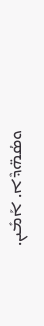ܘܣܳܗ̈ܕܶܐ. ܐܰܡܺܝܢ.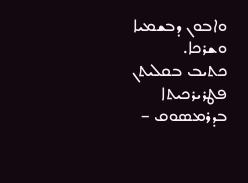ܘܐܒܘܢ ܕܒܫܡܝܐ ܘܫܪܟܐ.
ܟܬܝܒ ܒܩܠܝܬܢ ܦܛܪܝܪܟܝܬܐ ܒܕܪܡܣܘܩ –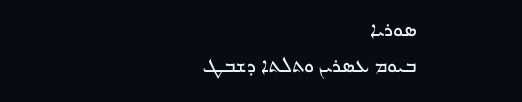ܣܘܪܝܐ
ܒܝܘܡ ܥܣܪܝܢ ܘܬܠܬܐ ܕܫܒܛ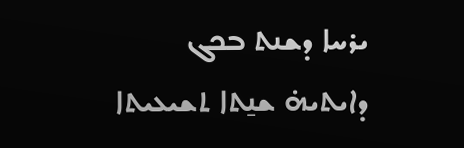ܝܪܚܐ ܕܫܢܬ ܒܟܓ
ܕܐܝܬܝܗ̇ ܫܢ̱ܬܐ ܬܫܝܥܝܬܐ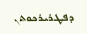ܕܦܛܪܝܪܟܘܬܢ